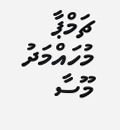ޗަމްޕާ މުހައްމަދު މޫސާ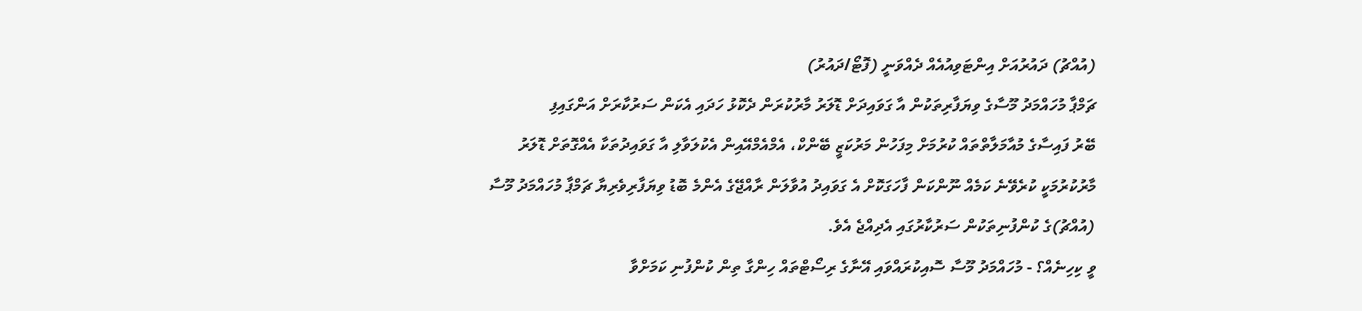(އުއްޗު) ދައުރުއަށް އިންޓަވިއުއެއް ދެއްވަނީ (ފޮޓޯ/ދައުރު)
ޗަމްޕާ މުހައްމަދު މޫސާގެ ވިޔަފާރިތަކުން އާ ގަވައިދަށް ޑޮލަރު މާރުކުރަން ދެކޮޅު ހަދައި އެކަން ސަރުކާރަށް އަންގައިފި
ބޭރު ފައިސާގެ މުއާމަލާތްތައް ކުރުމަށް މިފަހުން މަރުކަޒީ ބޭންކް، އެމްއެމްއޭއިން އެކުލަވާލި އާ ގަވައިދުތަކާ އެއްގޮތަށް ޑޮލަރު މާރުކުރުމަކީ ކުރެވޭނެ ކަމެއް ނޫންކަން ފާހަގަކޮށް އެ ގަވައިދު އުވާލަން ރާއްޖޭގެ އެންމެ ބޮޑު ވިޔަފާރިވެރިޔާ ޗަމްޕާ މުހައްމަދު މޫސާ (އުއްޗު)ގެ ކުންފުނިތަކުން ސަރުކާރުގައި އެދިއްޖެ އެވެ.
ވީ ކިހިނެއް؟ - މުހައްމަދު މޫސާ ސޮއިކުރައްވައި އޭނާގެ ރިސޯޓްތައް ހިންގާ ތިން ކުންފުނި ކަމަށްވާ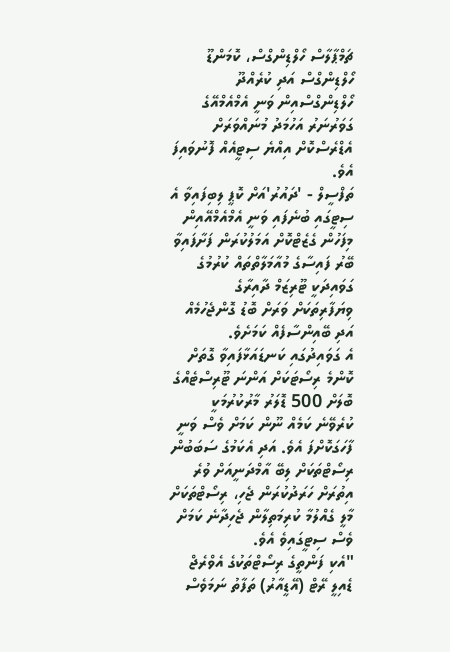ޗަމްޕާލާސް ހޯލްޑިންގްސް، ކޮމަންޑޫ ހޯލްޑިންގްސް އަދި ކުރެއްދޫ ހޯލްޑިންގްސްއިން ވަނީ އެމްއެމްއޭގެ ގަވަރުނަރު އަހުމަދު މުނައްވަރަށް އެޑްރެސްކޮށް އިއްޔެ ސިޓީއެއް ފޮނުވައިފަ އެވެ.
ތަފްސީލް - 'ދައުރު'އަށް ކޮޕީ ލިބިފައިވާ އެ ސިޓީގައި ބުނެފައި ވަނީ އެމްއެމްއޭއިން މިފަހުން ގެޒެޓްކޮށް އަމަލުކުރަން ފަށާފައިވާ ބޭރު ފައިސާގެ މުއާމަލާތްތައް ކުރުމުގެ ގަވައިދަކީ ޓޫރިޒަމް ދާއިރާގެ ވިޔަފާރިތަކަށް ވަރަށް ބޮޑު ގޮންޖެހުމެއް އަދި ބޭއިންސާފެއް ކަމަށެވެ.
އެ ގަވައިދުގައި ކަނޑައަޅާފައިވާ ގޮތަށް ކޮންމެ ރިސޯޓަކަށް އަންނަ ޓޫރިސްޓެއްގެ ބޮލަށް 500 ޑޮލަރު މާރުކުރުމަކީ ކުރެވޭނެ ކަމެއް ނޫން ކަމަށް ވެސް ވަނީ ފާހަގަކޮށްފަ އެވެ. އަދި އެކަމުގެ ސަބަބުން ރިސޯޓްތަކަށް ލިބޭ އާމްދަނީއަށް ވުރެ އިތުރަށް ހަރަދުކުރަން ޖެހި، ރިސޯޓްތަކަށް މާލީ ގެއްލުމާ ކުރިމަތިލާން ޖެހިދާނެ ކަމަށް ވެސް ސިޓީގައިވެ އެވެ.
"އެކި ފަންތީގެ ރިސޯޓްތަކުގެ އެވްރެޖް ޑެއިލީ ރޭޓް (އޭޑީއާރު) ތަފާތު ނަމަވެސް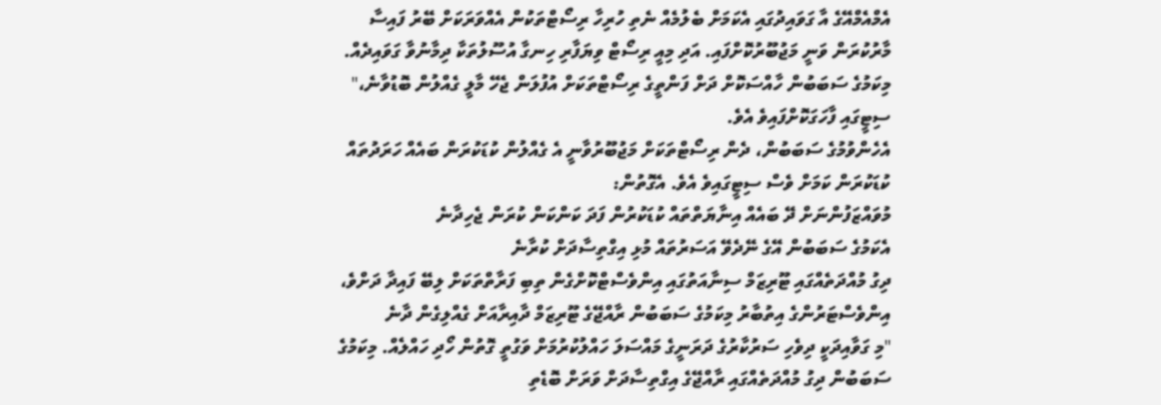އެމްއެމްއޭގެ އާ ގަވައިދުގައި އެކަމަށް ބެލުމެއް ނެތި ހުރިހާ ރިސޯޓްތަކުން އެއްވަރަކަށް ބޭރު ފައިސާ މާރުކުރަން ވަނީ މަޖުބޫރުކޮށްފައި. އަދި މިއީ ރިސޯޓް ވިޔަފާރި ހިނގާ އުސޫލުތަކާ ދިމާނުވާ ގަވައިދެއް. މިކަމުގެ ސަބަބުން ހާއްސަކޮށް ދަށް ފަންތީގެ ރިސޯޓްތަކަށް އުފުލަން ޖެހޭ މާލީ ގެއްލުން ބޮޑުވާނެ،" ސިޓީގައި ފާހަގަކޮށްފައިވެ އެވެ.
އެހެންވުމުގެ ސަބަބުން، ދެން ރިސޯޓްތަކަށް މަޖުބޫރުވާނީ އެ ގެއްލުން ކުޑަކުރަން ބައެއް ހަރަދުތައް ކުޑަކުރަން ކަމަށް ވެސް ސިޓީގައިވެ އެވެ. އެގޮތުން:
މުވައްޒަފުންނަށް ދޭ ބައެއް އިނާޔަތްތައް ކުޑަކުރުން ފަދަ ކަންކަން ކުރަން ޖެހިދާނެ
އެކަމުގެ ސަބަބުން އޭގެ ނޭދެވޭ އަސަރުތައް މުޅި އިގްތިސާދަށް ކުރާނެ
ދިގު މުއްދަތެއްގައި ޓޫރިޒަމް ސިނާއަތުގައި އިންވެސްޓްކޮށްގެން ތިބި ފަރާތްތަކަށް ލިބޭ ފައިދާ ދަށްވެ، އިންވެސްޓަރުންގެ އިތުބާރު މިކަމުގެ ސަބަބުން ރާއްޖޭގެ ޓޫރިޒަމް ދާއިރާއަށް ގެއްލިގެން ދާނެ
"މި ގަވާއިދަކީ ދިވެހި ސަރުކާރުގެ ދަރަނީގެ މައްސަލަ ހައްލުކުރުމަށް ވަގުތީ ގޮތުން ހޯދި ހައްލެއް. މިކަމުގެ ސަބަބުން ދިގު މުއްދަތެއްގައި ރާއްޖޭގެ އިގްތިސާދަށް ވަރަށް ބޮޑެތި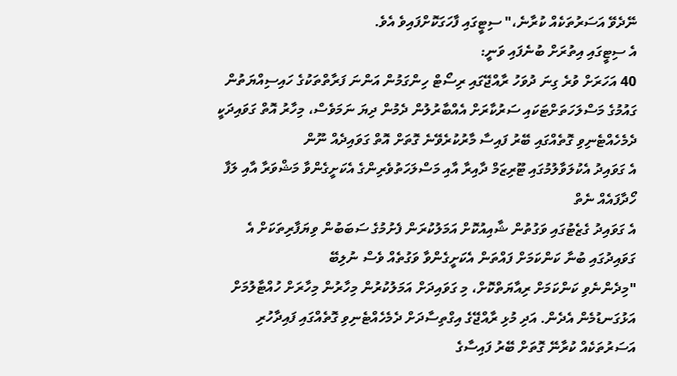ނޭދެވޭ އަސަރުތަކެއް ކުރާނެ،" ސިޓީގައި ފާހަގަކޮށްފައިވެ އެވެ.
އެ ސިޓީގައި އިތުރަށް ބުނެފައި ވަނީ:
40 އަހަރަށް ވުރެ ގިނަ ދުވަހު ރާއްޖޭގައި ރިސޯޓް ހިންގަމުން އަންނަ ފަރާތްތަކުގެ ހައިސިއްޔަތުން ގައުމުގެ މަސްލަހަތަށްޓަކައި ސަރުކާރަށް އެއްބާރުލުން ދެމުން ދިޔަ ނަމަވެސް، މިހާރު އޮތް ގަވައިދަކީ ދެމެހެއްޓެނިވި ގޮތެއްގައި ބޭރު ފައިސާ މާރުކުރެވޭނެ ގޮތަށް އޮތް ގަވައިދެއް ނޫން
އެ ގަވައިދު އެކުލަވާލުމުގައި ޓޫރިޒަމް ދާއިރާ އާއި މަސްލަހަތުވެރިންގެ އެކަށީގެންވާ މަޝްވަރާ އާއި ލަފާ ހޯދާފައެއް ނެތް
އެ ގަވައިދު ގެޒެޓުގައި ވަގުތުން ޝާއިއުކޮށް އަމަލުކުރަން ފެށުމުގެ ސަބަބުން ވިޔަފާރިތަކަށް އެ ގަވައިދުގައި ބުނާ ކަންކަމަށް ފައްތަން އެކަށީގެންވާ ވަގުތެއް ވެސް ނުލިބޭ
"މިދެންނެވި ކަންކަމަށް ރިއާޔަތްކޮށް، މި ގަވައިދަށް އަމަލުކުރުން މިހާރުން މިހާރަށް ހުއްޓާލުމަށް އަޅުގަނޑުމެން އެދެން. އަދި މުޅި ރާއްޖޭގެ އިގްތިސާދަށް ދެމެހެއްޓެނިވި ގޮތެއްގައި ފައިދާހުރި އަސަރުތަކެއް ކުރާނޭ ގޮތަށް ބޭރު ފައިސާގެ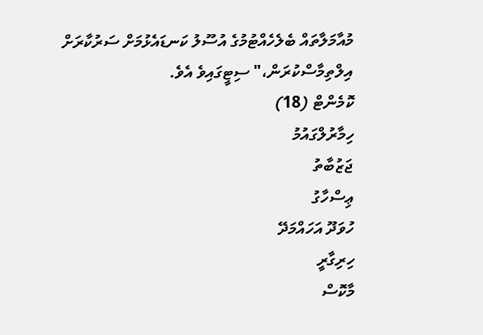މުއާމަލާތައް ބެލެހެއްޓުމުގެ އުސޫލު ކަނޑައެޅުމަށް ސަރުކާރަށް އިލްތިމާސްކުރަން،" ސިޓީގައިވެ އެވެ.
ކޮމެންޓް (18)
ހިމާރުލްގައުމު
ޖަޒުބާތު
ޢިސްހާގު
ހުވަދޫ އަހައްމަދޭ
ހިރިގާރީ
މާކޮސް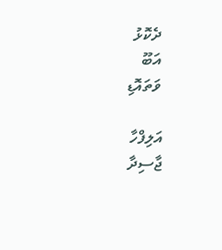ދެކޮޅު
އަބޫ
ވަތައޮޑި

އަލިފްހާ
ޖާސިދާ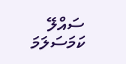ސައްލޭ
ކަމަސަލަމަ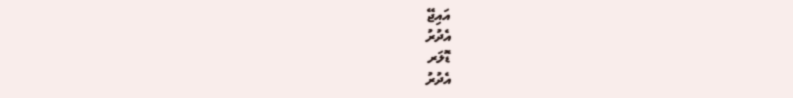އައިޖޭ
އެދުރު
ޑޮލަރ
އެދުރު